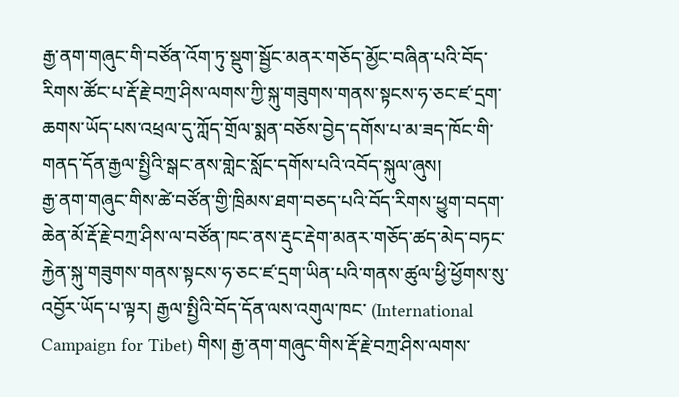རྒྱ་ནག་གཞུང་གི་བཙོན་འོག་ཏུ་སྡུག་སྦྱོང་མནར་གཅོད་མྱོང་བཞིན་པའི་བོད་རིགས་ཚོང་པ་རྡོ་རྗེ་བཀྲ་ཤིས་ལགས་ཀྱི་སྐུ་གཟུགས་གནས་སྟངས་ཧ་ཅང་ཛ་དྲག་ཆགས་ཡོད་པས་འཕྲལ་དུ་ཀློད་གྲོལ་སྨན་བཅོས་བྱེད་དགོས་པ་མ་ཟད་ཁོང་གི་གནད་དོན་རྒྱལ་སྤྱིའི་སྒང་ནས་གླེང་སློང་དགོས་པའི་འབོད་སྐུལ་ཞུས།
རྒྱ་ནག་གཞུང་གིས་ཚེ་བཙོན་གྱི་ཁྲིམས་ཐག་བཅད་པའི་བོད་རིགས་ཕྱུག་བདག་ཆེན་མོ་རྡོ་རྗེ་བཀྲ་ཤིས་ལ་བཙོན་ཁང་ནས་རྡུང་རྡེག་མནར་གཅོད་ཚད་མེད་བཏང་རྐྱེན་སྐུ་གཟུགས་གནས་སྟངས་ཧ་ཅང་ཛ་དྲག་ཡིན་པའི་གནས་ཚུལ་ཕྱི་ཕྱོགས་སུ་འབྱོར་ཡོད་པ་ལྟར། རྒྱལ་སྤྱིའི་བོད་དོན་ལས་འགུལ་ཁང་ (International Campaign for Tibet) གིས། རྒྱ་ནག་གཞུང་གིས་རྡོ་རྗེ་བཀྲ་ཤིས་ལགས་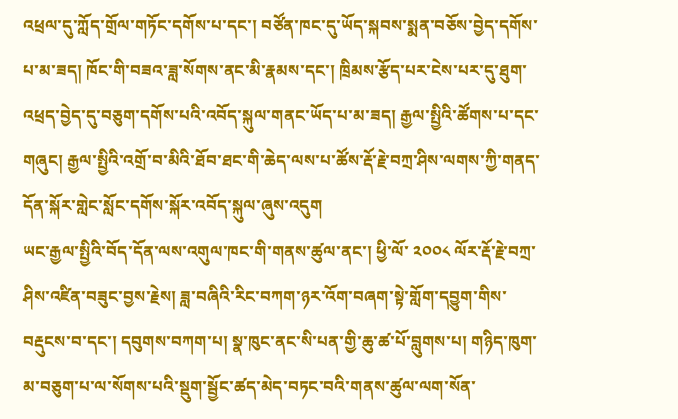འཕྲལ་དུ་ཀློད་གྲོལ་གཏོང་དགོས་པ་དང་། བཙོན་ཁང་དུ་ཡོད་སྐབས་སྨན་བཅོས་བྱེད་དགོས་པ་མ་ཟད། ཁོང་གི་བཟའ་ཟླ་སོགས་ནང་མི་རྣམས་དང་། ཁྲིམས་རྩོད་པར་ངེས་པར་དུ་ཐུག་འཕྲད་བྱེད་དུ་བཅུག་དགོས་པའི་འབོད་སྐུལ་གནང་ཡོད་པ་མ་ཟད། རྒྱལ་སྤྱིའི་ཚོགས་པ་དང་གཞུང། རྒྱལ་སྤྱིའི་འགྲོ་བ་མིའི་ཐོབ་ཐང་གི་ཆེད་ལས་པ་ཚོས་རྡོ་རྗེ་བཀྲ་ཤིས་ལགས་ཀྱི་གནད་དོན་སྐོར་གླེང་སློང་དགོས་སྐོར་འབོད་སྐུལ་ཞུས་འདུག
ཡང་རྒྱལ་སྤྱིའི་བོད་དོན་ལས་འགུལ་ཁང་གི་གནས་ཚུལ་ནང་། ཕྱི་ལོ་ ༢༠༠༨ ལོར་རྡོ་རྗེ་བཀྲ་ཤིས་འཛིན་བཟུང་བྱས་རྗེས། ཟླ་བཞིའི་རིང་བཀག་ཉར་འོག་བཞག་སྟེ་གློག་དབྱུག་གིས་བརྡུངས་བ་དང་། དབུགས་བཀག་པ། སྣ་ཁུང་ནང་སི་པན་གྱི་ཆུ་ཚ་པོ་བླུགས་པ། གཉིད་ཁུག་མ་བཅུག་པ་ལ་སོགས་པའི་སྡུག་སྦྱོང་ཚད་མེད་བཏང་བའི་གནས་ཚུལ་ལག་སོན་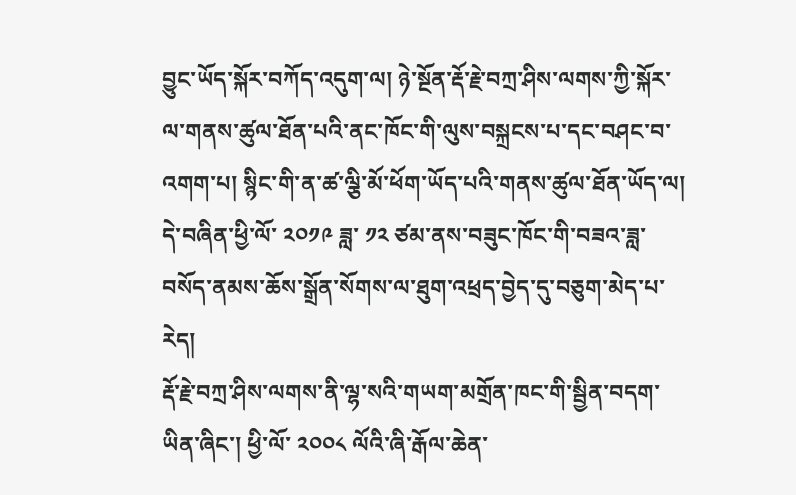བྱུང་ཡོད་སྐོར་བཀོད་འདུག་ལ། ཉེ་སྔོན་རྡོ་རྗེ་བཀྲ་ཤིས་ལགས་ཀྱི་སྐོར་ལ་གནས་ཚུལ་ཐོན་པའི་ནང་ཁོང་གི་ལུས་བསྐྲངས་པ་དང་བཤང་བ་འགག་པ། སྙིང་གི་ན་ཚ་ལྕི་མོ་ཕོག་ཡོད་པའི་གནས་ཚུལ་ཐོན་ཡོད་ལ། དེ་བཞིན་ཕྱི་ལོ་ ༢༠༡༩ ཟླ་ ༡༢ ཙམ་ནས་བཟུང་ཁོང་གི་བཟའ་ཟླ་བསོད་ནམས་ཆོས་སྒྲོན་སོགས་ལ་ཐུག་འཕྲད་བྱེད་དུ་བཅུག་མེད་པ་རེད།
རྡོ་རྗེ་བཀྲ་ཤིས་ལགས་ནི་ལྷ་སའི་གཡག་མགྲོན་ཁང་གི་སྦྱིན་བདག་ཡིན་ཞིང་། ཕྱི་ལོ་ ༢༠༠༨ ལོའི་ཞི་རྒོལ་ཆེན་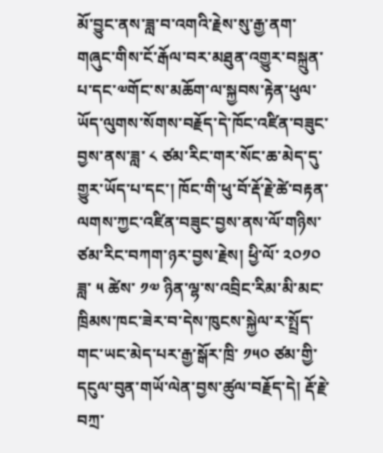མོ་བྱུང་ནས་ཟླ་བ་འགའི་རྗེས་སུ་རྒྱ་ནག་གཞུང་གིས་ངོ་རྒོལ་བར་མཐུན་འགྱུར་བསྐྲུན་པ་དང་༧གོང་ས་མཆོག་ལ་སྐྱབས་རྟེན་ཕུལ་ཡོད་ལུགས་སོགས་བརྗོད་དེ་ཁོང་འཛིན་བཟུང་བྱས་ནས་ཟླ་ ༨ ཙམ་རིང་གར་སོང་ཆ་མེད་དུ་གྱུར་ཡོད་པ་དང་། ཁོང་གི་ཕུ་བོ་རྡོ་རྗེ་ཚེ་བརྟན་ལགས་ཀྱང་འཛིན་བཟུང་བྱས་ནས་ལོ་གཉིས་ཙམ་རིང་བཀག་ཉར་བྱས་རྗེས། ཕྱི་ལོ་ ༢༠༡༠ ཟླ་ ༥ ཚེས་ ༡༧ ཉིན་ལྷ་ས་འབྲིང་རིམ་མི་མང་ཁྲིམས་ཁང་ཟེར་བ་དེས་ཁུངས་སྐྱེལ་ར་སྤྲོད་གང་ཡང་མེད་པར་རྒྱ་སྒོར་ཁྲི་ ༡༥༠ ཙམ་གྱི་དངུལ་བུན་གཡོ་ལེན་བྱས་ཚུལ་བརྗོད་དེ། རྡོ་རྗེ་བཀྲ་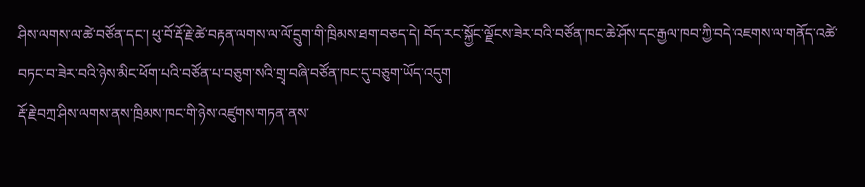ཤིས་ལགས་ལ་ཚེ་བཙོན་དང་། ཕུ་བོ་རྡོ་རྗེ་ཚེ་བརྟན་ལགས་ལ་ལོ་དྲུག་གི་ཁྲིམས་ཐག་བཅད་དེ། བོད་རང་སྐྱོང་ལྗོངས་ཟེར་བའི་བཙོན་ཁང་ཆེ་ཤོས་དང་རྒྱལ་ཁབ་ཀྱི་བདེ་འཇགས་ལ་གནོད་འཚེ་བཏང་བ་ཟེར་བའི་ཉེས་མིང་ཕོག་པའི་བཙོན་པ་བཅུག་སའི་གྲྭ་བཞི་བཙོན་ཁང་དུ་བཅུག་ཡོད་འདུག
རྡོ་རྗེ་བཀྲ་ཤིས་ལགས་ནས་ཁྲིམས་ཁང་གི་ཉེས་འཛུགས་གཏན་ནས་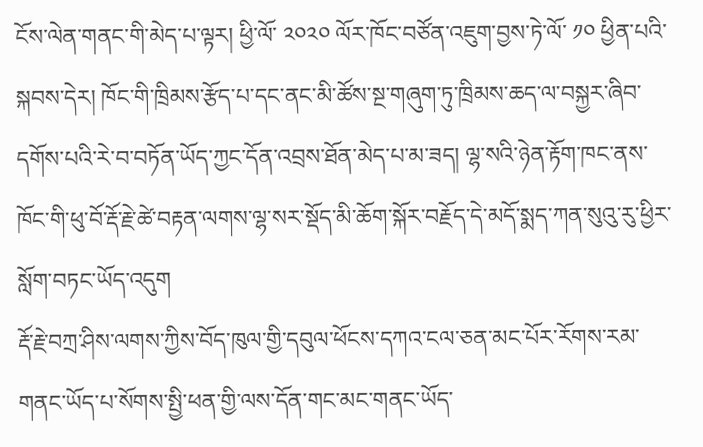ངོས་ལེན་གནང་གི་མེད་པ་ལྟར། ཕྱི་ལོ་ ༢༠༢༠ ལོར་ཁོང་བཙོན་འཇུག་བྱས་ཏེ་ལོ་ ༡༠ ཕྱིན་པའི་སྐབས་དེར། ཁོང་གི་ཁྲིམས་རྩོད་པ་དང་ནང་མི་ཚོས་སྔ་གཞུག་ཏུ་ཁྲིམས་ཆད་ལ་བསྐྱར་ཞིབ་དགོས་པའི་རེ་བ་བཏོན་ཡོད་ཀྱང་དོན་འབྲས་ཐོན་མེད་པ་མ་ཟད། ལྷ་སའི་ཉེན་རྟོག་ཁང་ནས་ཁོང་གི་ཕུ་བོ་རྡོ་རྗེ་ཚེ་བརྟན་ལགས་ལྷ་སར་སྡོད་མི་ཆོག་སྐོར་བརྗོད་དེ་མདོ་སྨད་ཀན་སུའུ་རུ་ཕྱིར་སློག་བཏང་ཡོད་འདུག
རྡོ་རྗེ་བཀྲ་ཤིས་ལགས་ཀྱིས་བོད་ཁུལ་གྱི་དབུལ་ཕོངས་དཀའ་ངལ་ཅན་མང་པོར་རོགས་རམ་གནང་ཡོད་པ་སོགས་སྤྱི་ཕན་གྱི་ལས་དོན་གང་མང་གནང་ཡོད་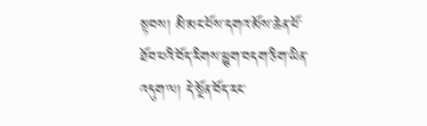སྟབས། མི་མང་པོས་དགའ་མོས་ཆེན་པོ་ཐོབ་པའི་བོད་རིགས་ཕྱུག་བདག་ཅིག་ཡིན་འདུག་ལ། དེ་སྔོན་བོད་རང་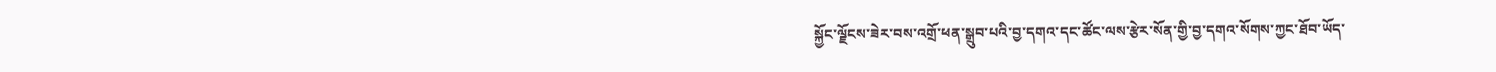སྐྱོང་ལྗོངས་ཟེར་བས་འགྲོ་ཕན་སྒྲུབ་པའི་བྱ་དགའ་དང་ཚོང་ལས་རྩེར་སོན་གྱི་བྱ་དགའ་སོགས་ཀྱང་ཐོབ་ཡོད་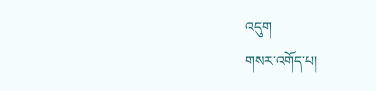འདུག
གསར་འགོད་པ།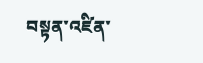བསྟན་འཛིན་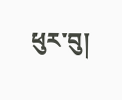ཕུར་བུ།